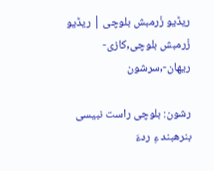ریڈیو زْرمبش بلوچی | ریڈیو زْرمبش بلوچی,کازی-ریھان-,سرشون

رشون: بلوچی راست نبیسی بنرھبند ءِ ردءَ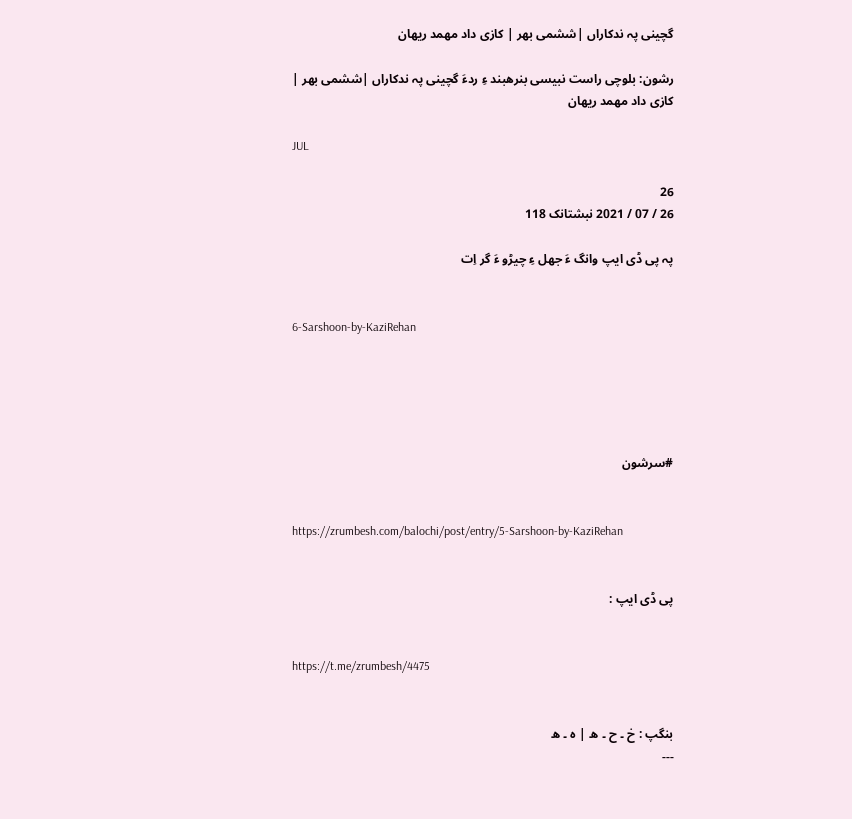گچینی پہ ندکاراں |ششمی بھر | کازی داد مھمد ریھان

رشون: بلوچی راست نبیسی بنرھبند ءِ ردءَ گچینی پہ ندکاراں |ششمی بھر | کازی داد مھمد ریھان

JUL

26
26 / 07 / 2021 نبشتانک 118

پہ پی ڈی ایپ وانگ ءَ جھل ءِ چیڑو ءَ گر اِت


6-Sarshoon-by-KaziRehan





#سرشون


https://zrumbesh.com/balochi/post/entry/5-Sarshoon-by-KaziRehan


پی ڈی ایپ :


https://t.me/zrumbesh/4475


بنگپ : خ ۔ ح ۔ ھ | ہ ۔ ھ
---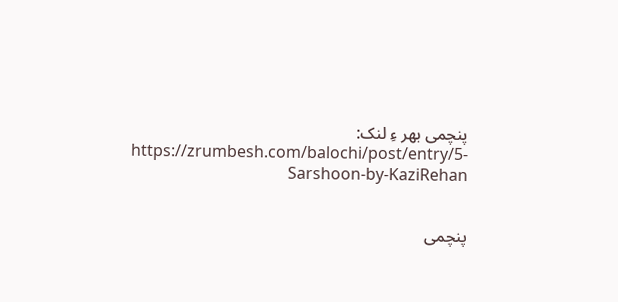پنچمی بھر ءِ لنک: https://zrumbesh.com/balochi/post/entry/5-Sarshoon-by-KaziRehan


پنچمی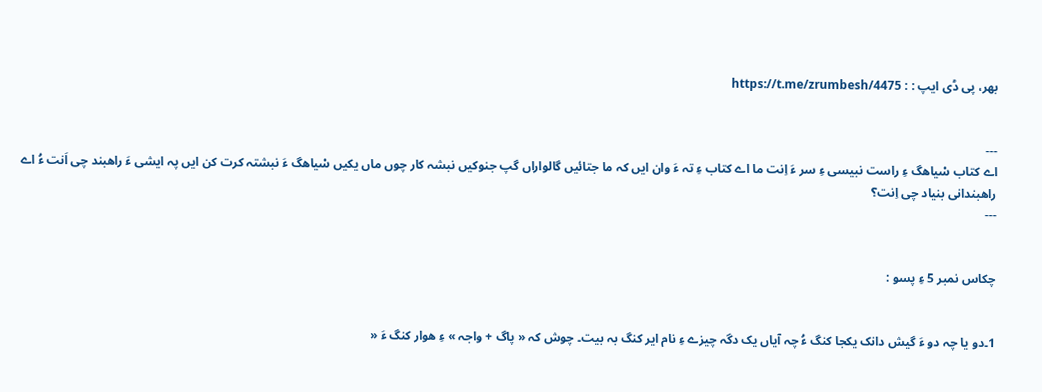بھر، پی ڈی ایپ : : https://t.me/zrumbesh/4475


---
اے کتاب سْیاھگ ءِ راست نبیسی ءِ سر ءَ اِنت ما اے کتاب ءِ تہ ءَ وان ایں کہ ما جتائیں گالواراں گپ جنوکیں نبشہ کار چوں ماں یکیں سْیاھگ ءَ نبشتہ کرت کن ایں پہ ایشی ءَ راھبند چی اَنت ءُ اے راھبندانی بنیاد چی اِنت؟
---


چکاس نمبر 5 ءِ پسو :


1۔دو یا چہ دو ءَ گیش دانک یکجا کنگ ءُ چہ آیاں یک دگہ چیزے ءِ نام ایر کنگ بہ بیت۔ چوش کہ « پاگ + واجہ » ءِ ھوار کنگ ءَ «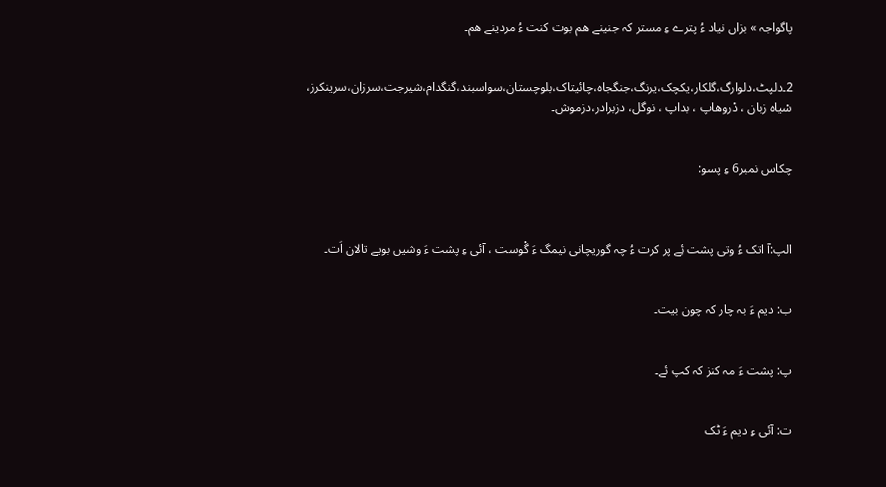پاگواجہ » بزاں نیاد ءُ پترے ءِ مستر کہ جنینے ھم بوت کنت ءُ مردینے ھم۔


2۔دلپٹ،دلوارگ،گلکار،یکچک،یرنگ،جنگجاہ،چائیتاک،بلوچستان،سواسبند،گنگدام،شیرجت،سرزان،سرینکرز، سْیاہ زبان ، دْروھاپ ، بداپ ، نوگل، دزبرادر،دزموش۔


چکاس نمبر6 ءِ پسو:



الپ:آ اتک ءُ وتی پشت ئِے پر کرت ءُ چہ گوریچانی نیمگ ءَ گْوست ، آئی ءِ پشت ءَ وشیں بویے تالان اَت۔


ب: دیم ءَ بہ چار کہ چون بیت۔


پ: پشت ءَ مہ کنز کہ کپ ئے۔


ت: آئی ءِ دیم ءَ ٹک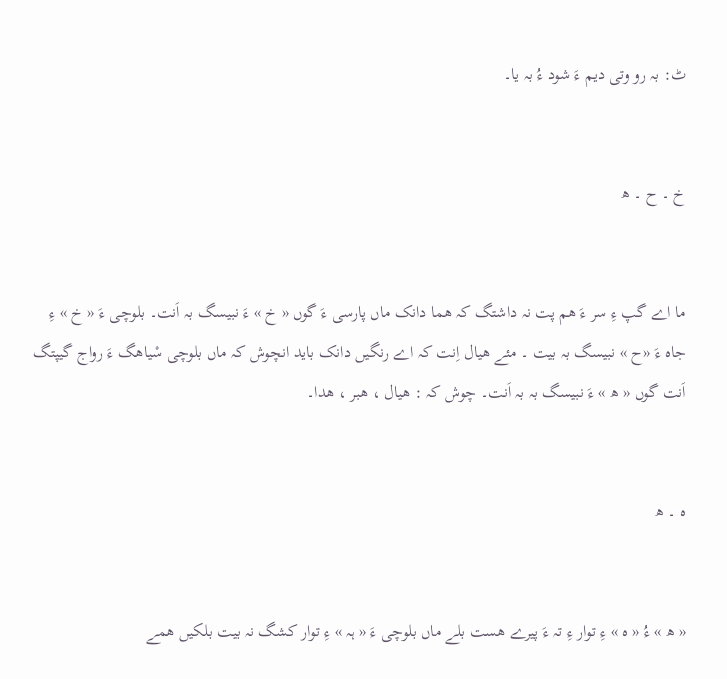ٹ: بہ رو وتی دیم ءَ شود ءُ بہ یا۔


خ ۔ ح ۔ ھ


ما اے گپ ءِ سر ءَ ھم پت نہ داشتگ کہ ھما دانک ماں پارسی ءَ گوں « خ » ءَ نبیسگ بہ اَنت۔ بلوچی ءَ « خ » ءِ جاہ ءَ «ح » نبیسگ بہ بیت ۔ مئے ھیال اِنت کہ اے رنگیں دانک باید انچوش کہ ماں بلوچی سْیاھگ ءَ رواج گیپتگ اَنت گوں « ھ » ءَ نبیسگ بہ بہ اَنت۔ چوش کہ : ھیال ، ھبر ، ھدا۔


ہ ۔ ھ


« ھ » ءُ « ہ » ءِ توار ءِ تہ ءَ پیرے ھست بلے ماں بلوچی ءَ « ہہ » ءِ توار کشگ نہ بیت بلکیں ھمے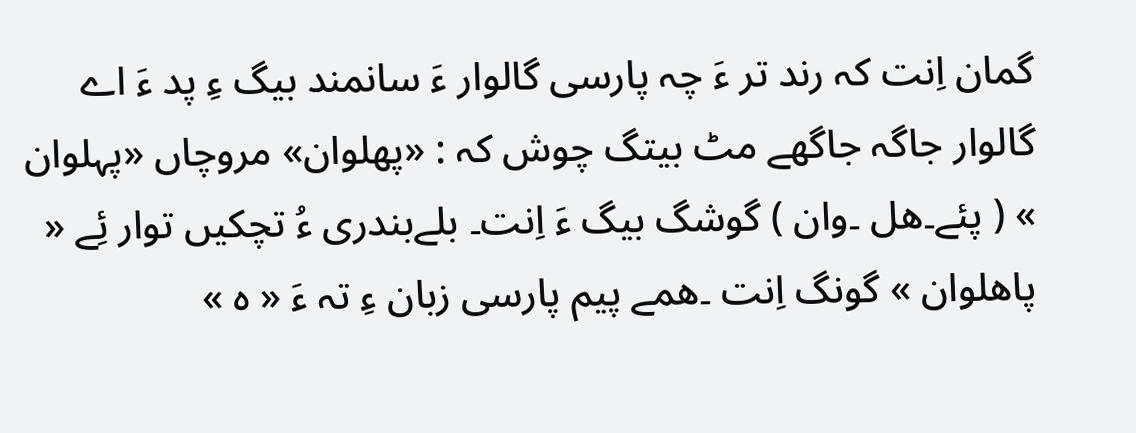گمان اِنت کہ رند تر ءَ چہ پارسی گالوار ءَ سانمند بیگ ءِ پد ءَ اے گالوار جاگہ جاگھے مٹ بیتگ چوش کہ : «پھلوان» مروچاں «پہلوان » ( پئے۔ھل ۔وان ) گوشگ بیگ ءَ اِنت۔ بلےبندری ءُ تچکیں توار ئِے « پاھلوان » گونگ اِنت ۔ھمے پیم پارسی زبان ءِ تہ ءَ « ہ »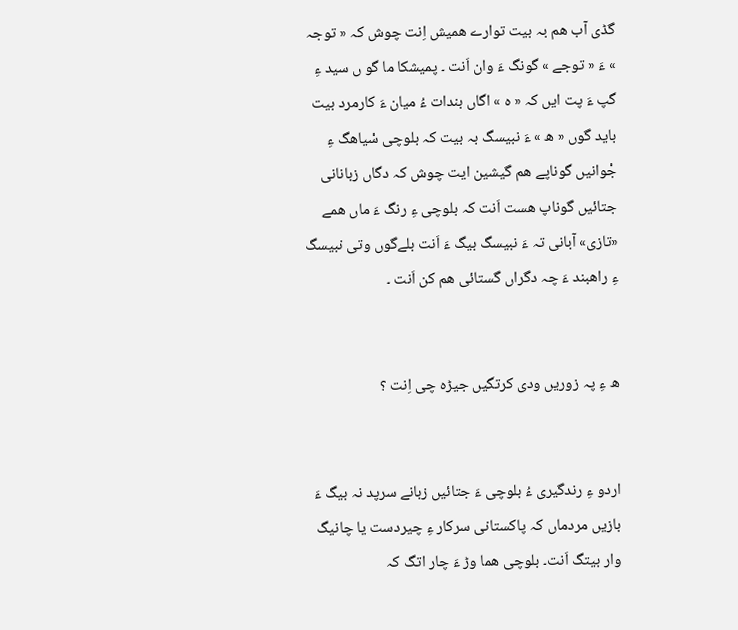گڈی آب ھم بہ بیت توارے ھمیش اِنت چوش کہ « توجہ » ءَ « توجے » گونگ ءَ وان اَنت ۔ پمیشکا ما گو ں سید ءِ گپ ءَ پت ایں کہ « ہ » اگاں بندات ءُ میان ءَ کارمرد بیت باید گوں « ھ » ءَ نبیسگ بہ بیت کہ بلوچی سْیاھگ ءِ جْوانیں گوناپے ھم گیشین ایت چوش کہ دگاں زبانانی جتائیں گوناپ ھست اَنت کہ بلوچی ءِ رنگ ءَ ماں ھمے «تازی» آبانی تہ ءَ نبیسگ بیگ ءَ اَنت بلےگوں وتی نبیسگ ءِ راھبند ءَ چہ دگراں گستائی ھم کن اَنت ۔


ھ ءِ پہ زوریں ودی کرتگیں جیڑہ چی اِنت ؟


اردو ءِ رندگیری ءُ بلوچی ءَ جتائیں زبانے سرپد نہ بیگ ءَ بازیں مردماں کہ پاکستانی سرکار ءِ چیردست یا چانیگ وار بیتگ اَنت۔ بلوچی ھما وڑ ءَ چار اتگ کہ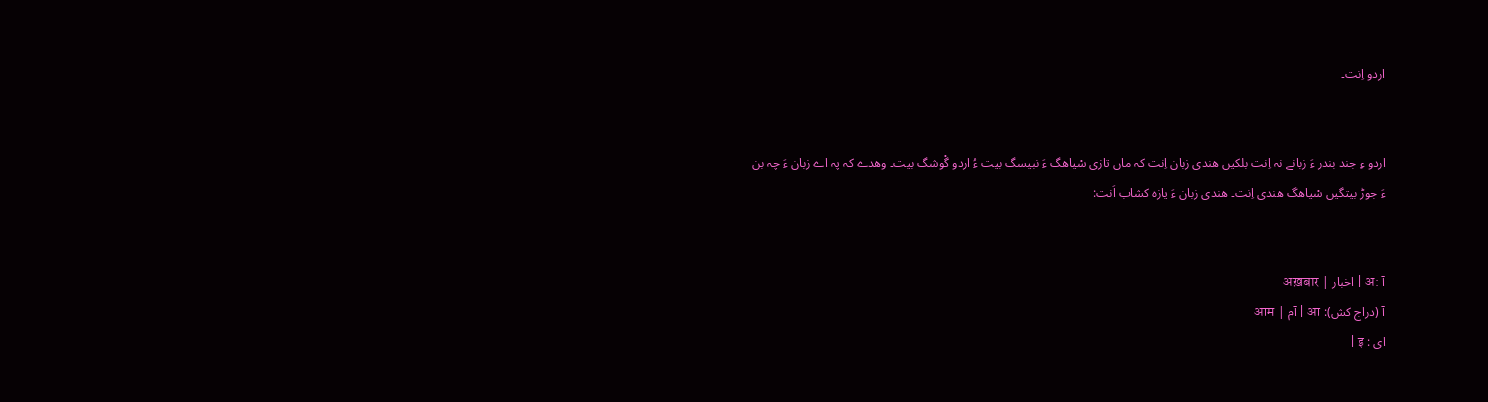اردو اِنت۔


اردو ءِ جند بندر ءَ زبانے نہ اِنت بلکیں ھندی زبان اِنت کہ ماں تازی سْیاھگ ءَ نبیسگ بیت ءُ اردو گْوشگ بیت۔ وھدے کہ پہ اے زبان ءَ چہ بن ءَ جوڑ بیتگیں سْیاھگ ھندی اِنت۔ ھندی زبان ءَ یازہ کشاب اَنت:


آ :अ | اخبار | अख़बार
آ (دراج کش): आ | آم | आम
ای : इ |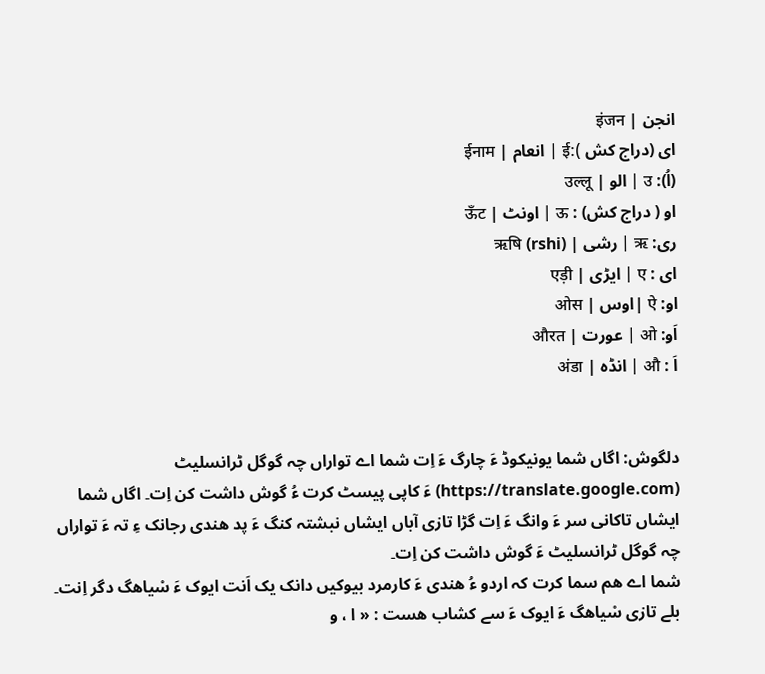انجن | इंजन
ای (دراج کش ):ई | انعام | ईनाम
(اُ): उ | الو | उल्लू
او ( دراج کش) : ऊ | اونٹ | ऊँट
ری: ऋ | رشی | (rshi) ऋषि
ای : ए | ایڑی | एड़ी
او: ऐ |اوس | ओस
اَو: ओ | عورت | औरत
اَ : औ | انڈہ | अंडा


دلگوش: اگاں شما یونیکوڈ ءَ چارگ ءَ اِت شما اے تواراں چہ گوگل ٹرانسلیٹ (https://translate.google.com) ءَ کاپی پیسٹ کرت ءُ گوش داشت کن اِت۔ اگاں شما ایشاں تاکانی سر ءَ وانگ ءَ اِت گڑا تازی آباں ایشاں نبشتہ کنگ ءَ پد ھندی رجانک ءِ تہ ءَ تواراں چہ گوگل ٹرانسلیٹ ءَ گوش داشت کن اِت۔
شما اے ھم سما کرت کہ اردو ءُ ھندی ءَ کارمرد بیوکیں دانک یک اَنت ایوک ءَ سْیاھگ دگر اِنت۔ بلے تازی سْیاھگ ءَ ایوک ءَ سے کشاب ھست : « ا ، و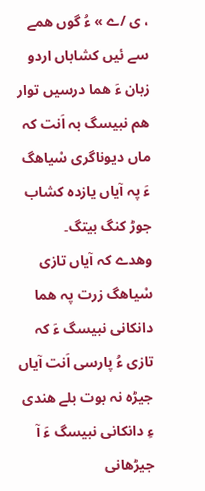، ی /ے » ءُ گوں ھمے سے ئیں کشاباں اردو زبان ءَ ھما درسیں توار ھم نبیسگ بہ اَنت کہ ماں دیوناگری سْیاھگ ءَ پہ آیاں یازدہ کشاب جوڑ کنگ بیتگ۔
وھدے کہ آیاں تازی سْیاھگ زرت پہ ھما دانکانی نبیسگ ءَ کہ تازی ءُ پارسی اَنت آیاں جیڑہ نہ بوت بلے ھندی ءِ دانکانی نبیسگ ءَ آ جیڑھانی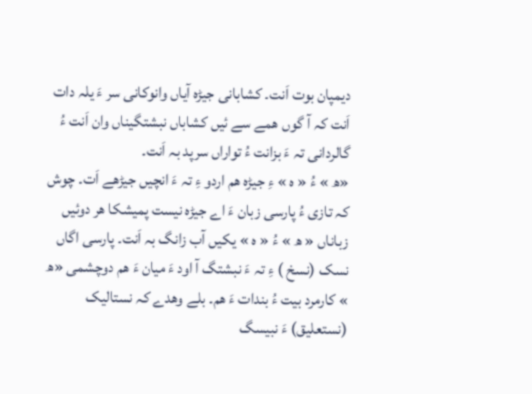دیمپان بوت اَنت۔ کشابانی جیڑہ آیاں وانوکانی سر ءَ یلہ دات اَنت کہ آ گوں ھمے سے ئیں کشاباں نبشتگیناں وان اَنت ءُ گالردانی تہ ءَ بزانت ءُ تواراں سرپد بہ اَنت۔
«ھ » ءُ « ہ » ءِ جیڑہ ھم اردو ءِ تہ ءَ انچیں جیڑھے اَت۔ چوش کہ تازی ءُ پارسی زبان ءَ اے جیڑہ نیست پمیشکا ھر دوئیں زباناں « ھ » ءُ « ہ » یکیں آب زانگ بہ اَنت۔ پارسی اگاں نسک (نسخ ) ءِ تہ ءَ نبشتگ آ اود ءَ میان ءَ ھم دوچشمی «ھ » کارمرد بیت ءُ بندات ءَ ھم۔ بلے وھدے کہ نستالیک (نستعلیق) ءَ نبیسگ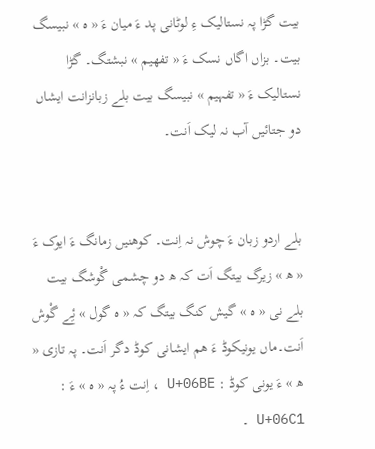بیت گڑا پہ نستالیک ءِ لوٹانی پد ءَ میان ءَ « ہ » نبیسگ بیت۔ بزاں اگاں نسک ءَ « تفھیم » نبشتگ۔ گڑا نستالیک ءَ « تفہیم » نبیسگ بیت بلے زبانزانت ایشاں دو جتائیں آب نہ لیک اَنت۔


بلے اردو زبان ءَ چوش نہ اِنت۔ کوھنیں زمانگ ءَ ایوک ءَ « ھ » زیرگ بیتگ اَت کہ ھ دو چشمی گْوشگ بیت بلے نی « ہ » گیش کنگ بیتگ کہ « ہ گول » ئِے گْوش اَنت۔ماں یونیکوڈ ءَ ھم ایشانی کوڈ دگر اَنت۔ پہ تازی « ھ » ءَ یونی کوڈ : U+06BE ، اِنت ءُ پہ « ہ » ءَ : U+06C1 ۔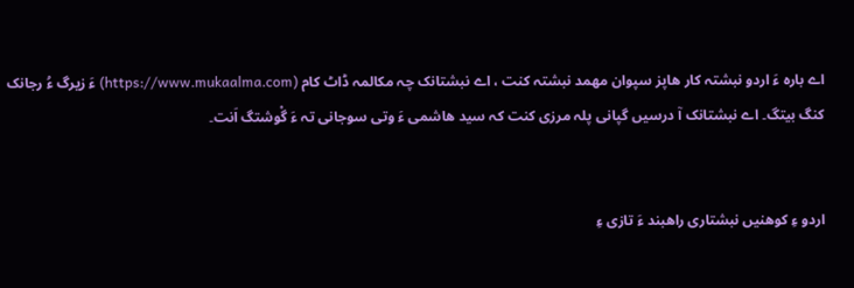اے بارہ ءَ اردو نبشتہ کار ھاپز سپوان مھمد نبشتہ کنت ، اے نبشتانک چہ مکالمہ ڈاٹ کام (https://www.mukaalma.com) ءَ زیرگ ءُ رجانک کنگ بیتگ۔ اے نبشتانک آ درسیں گپانی پلہ مرزی کنت کہ سید ھاشمی ءَ وتی سوجانی تہ ءَ گْوشتگ اَنت۔


اردو ءِ کوھنیں نبشتاری راھبند ءَ تازی ءِ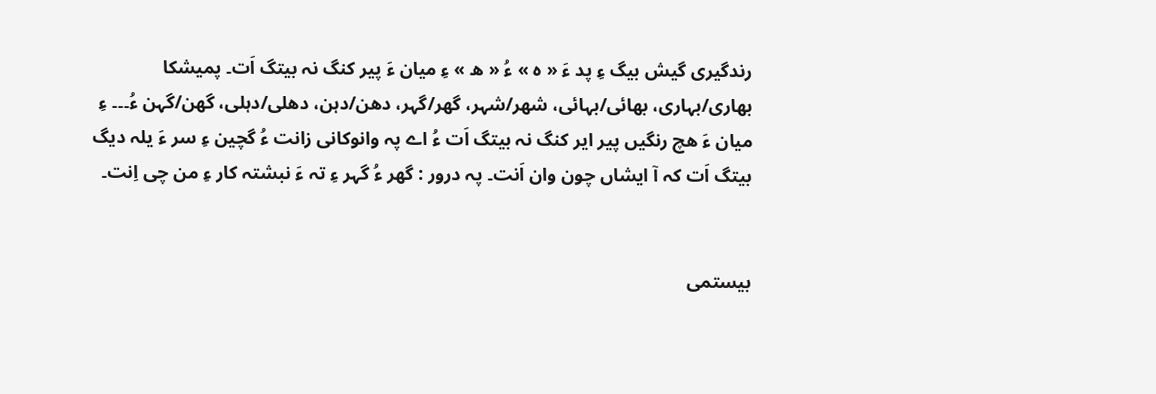رندگیری گیش بیگ ءِ پد ءَ « ہ » ءُ « ھ » ءِ میان ءَ پیر کنگ نہ بیتگ اَت۔ پمیشکا بھاری/بہاری، بھائی/بہائی، شھر/شہر، گھر/گہر، دھن/دہن، دھلی/دہلی، گھن/گہن ءُ۔۔۔ ءِ میان ءَ ھچ رنگیں پیر ایر کنگ نہ بیتگ اَت ءُ اے پہ وانوکانی زانت ءُ گچین ءِ سر ءَ یلہ دیگ بیتگ اَت کہ آ ایشاں چون وان اَنت۔ پہ درور : گھر ءُ گہر ءِ تہ ءَ نبشتہ کار ءِ من چی اِنت۔


بیستمی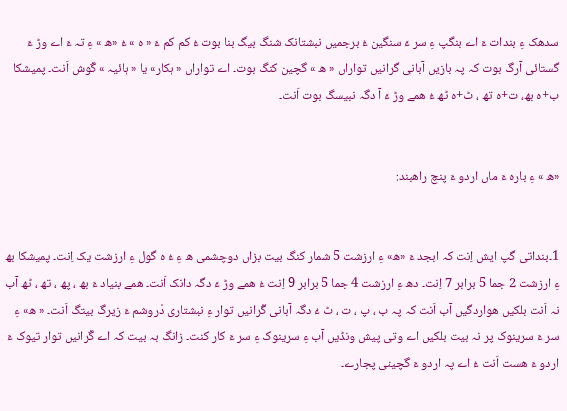سدھک ءِ بندات ءَ اے بنگپ ءِ سر ءَ سنگین ءُ برجمیں نبشتانک شنگ بیگ بنا بوت ءُ کم کم ءَ « ہ » ءُ «ھ » ءِ تہ ءَ اے وڑ ءَ گستائی آرگ بوت کہ پہ بازیں آبانی گرانیں تواراں « ھ » گچین کنگ بوت۔ اے تواراں « ہکار» یا « ہائیہ » گْوش اَنت۔ پمیشکا ب+ہ بھ، ت+ہ تھ ، ٹ+ہ ٹھ ءُ ھمے وڑ ءَ آ دگہ نبیسگ بوت اَنت۔


«ھ » ءِ بارہ ءَ ماں اردو ءَ پنچ راھبند:


1۔بنداتی گپ ایش اِنت کہ ابجد ءَ «ھ» ءِ ارزشت 5 شمار کنگ بیت بزاں دوچشمی ھ ءِ ءُ ہ گول ءِ ارزشت یک اِنت۔ پمیشکا بھ ءِ ارزشت 2 جما 5 برابر 7 اِنت۔ دھ ءِ ارزشت 4 جما 5 برابر 9 اِنت ءُ ھمے وڑ ءَ دگہ دانک اَنت۔ ھمے بنیاد ءَ بھ ، پھ ، تھ ، ٹھ آب نہ اَنت بلکیں ھواردگیں آب اَنت کہ پہ ب ، پ ، ت ، ٹ ءُ دگہ آبانی گْرانیں توار ءِ نبشتاری دْروشم ءَ زیرگ بیتگ اَنت۔ « ھ» ءِ سر ءَ سرینوک پر نہ بیت بلکیں اے وتی پیش ونڈیں آب ءِ سرینوک ءِ سر ءَ کار کنت۔ زانگ بہ بیت کہ اے گْرانیں توار تیوک ءَ اردو ءَ ھست اَنت ءُ اے پہ اردو ءَ گچینی پجارے۔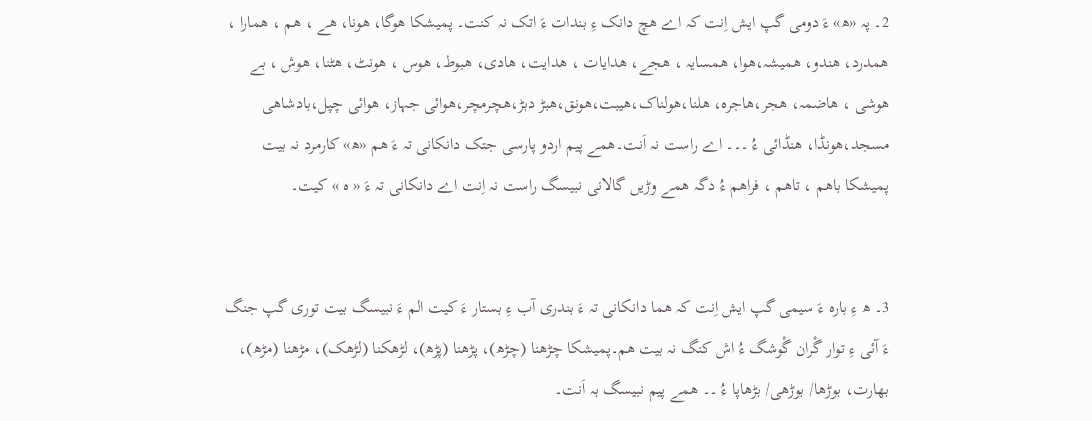2۔ پہ «ھ» ءَ دومی گپ ایش اِنت کہ اے ھچ دانک ءِ بندات ءَ اتک نہ کنت۔ پمیشکا ھوگا، ھونا، ھے ، ھم ، ھمارا ، ھمدرد، ھندو، ھمیشہ،ھوا، ھمسایہ ، ھجے، ھدایات ، ھدایت، ھادی، ھبوط، ھوس ، ھونٹ، ھٹنا، ھوش ، بے ھوشی ، ھاضمہ، ھجر،ھاجرہ، ھلنا،ھولناک،ھیبت،ھونق،ھبڑ دبڑ،ھچرمچر،ھوائی جہاز، ھوائی چپل،بادشاھی مسجد،ھونڈا، ھنڈائی ءُ ۔۔۔ اے راست نہ اَنت۔ھمے پیم اردو پارسی جتک دانکانی تہ ءَ ھم «ھ» کارمرد نہ بیت پمیشکا باھم ، تاھم ، فراھم ءُ دگہ ھمے وڑیں گالانی نبیسگ راست نہ اِنت اے دانکانی تہ ءَ « ہ » کیت۔


3۔ ھ ءِ بارہ ءَ سیمی گپ ایش اِنت کہ ھما دانکانی تہ ءَ بندری آب ءِ بستار ءَ کیت الم ءَ نبیسگ بیت توری گپ جنگ ءَ آئی ءِ توار گْران گْوشگ ءُ اش کنگ نہ بیت ھم۔پمیشکا چڑھنا (چڑھ)، پڑھنا (پڑھ)، لڑھکنا (لڑھک)، مڑھنا (مڑھ)، بھارت، بوڑھا/ بوڑھی/ بڑھاپا ءُ ۔۔ ھمے پیم نبیسگ بہ اَنت۔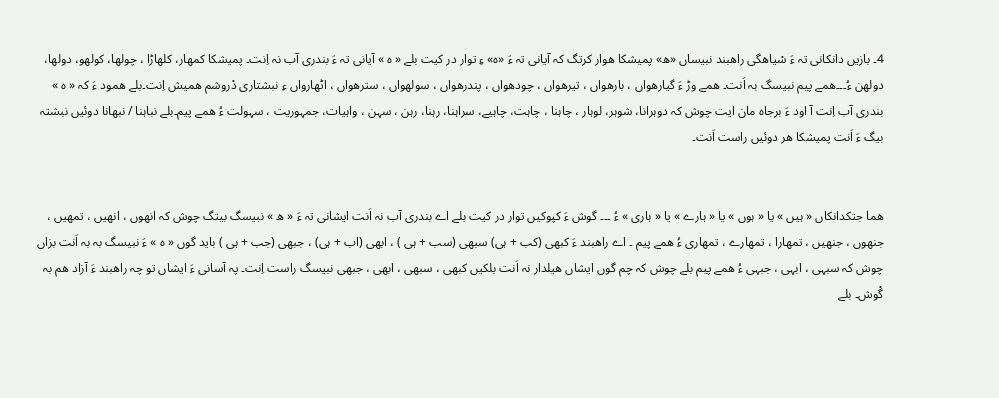4۔ بازیں دانکانی تہ ءَ سْیاھگی راھبند نبیساں «ھ» پمیشکا ھوار کرتگ کہ آیانی تہ ءَ «ہ» ءِ توار در کیت بلے « ہ » آیانی تہ ءَ بندری آب نہ اِنت۔ پمیشکا کمھار، کلھاڑا ، چولھا، کولھو، دولھا، دولھن ءُ۔۔۔ھمے پیم نبیسگ بہ اَنت۔ ھمے وڑ ءَ گیارھواں ، بارھواں ، تیرھواں ، چودھواں ، پندرھواں ، سولھواں ، سترھواں ، اٹھارواں ءِ نبشتاری دْروشم ھمیش اِنت۔بلے ھمود ءَ کہ « ہ » بندری آب اِنت آ اود ءَ برجاہ مان ایت چوش کہ دوہرانا، شوہر، لوہار ، چاہنا ، چاہت، چاہیے، سراہنا، رہنا، رہن ، سہن ، واہیات، جمہوریت ، سہولت ءُ ھمے پیم۔بلے نباہنا / نبھانا دوئیں نبشتہ بیگ ءَ اَنت پمیشکا ھر دوئیں راست اَنت۔


ھما جتکدانکاں « ہیں » یا « ہوں » یا « ہارے » یا « ہاری » ءُ ۔۔۔ گوش ءَ کپوکیں توار در کیت بلے اے بندری آب نہ اَنت ایشانی تہ ءَ « ھ » نبیسگ بیتگ چوش کہ انھوں ، انھیں ، تمھیں ، جنھوں ، جنھیں ، تمھارا ، تمھارے ، تمھاری ءُ ھمے پیم ۔ اے راھبند ءَ کبھی (کب + ہی) سبھی (سب + ہی ) ، ابھی (اب + ہی) ، جبھی (جب + ہی ) باید گوں « ہ » ءَ نبیسگ بہ بہ اَنت بزاں چوش کہ سبہی ، ابہی ، جبہی ءُ ھمے پیم بلے چوش کہ چم گوں ایشاں ھیلدار نہ اَنت بلکیں کبھی ، سبھی ، ابھی ، جبھی نبیسگ راست اِنت۔ پہ آسانی ءَ ایشاں تو چہ راھبند ءَ آزاد ھم بہ گْوش۔ بلے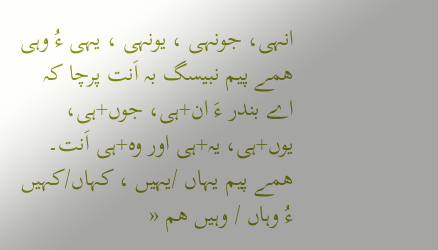انہی، جونہی ، یونہی ، یہی ءُ وہی ھمے پیم نبیسگ بہ اَنت پرچا کہ اے بندر ءَ ان+ہی، جوں+ہی، یوں+ہی، یہ+ہی اور وہ+ہی اَنت۔ ھمے پیم یہاں /یہیں ، کہاں/کہیں ءُ وہاں / وہیں ھم «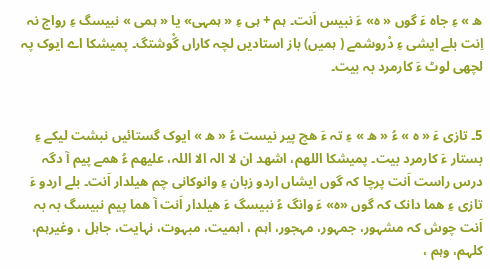ھ » ءِ جاہ ءَ گوں « ہ» ءَ نبیس اَنت۔ ہم + ہی ءِ « ہمہی» یا « ہمی » نبیسگ ءِ رواج نہ اِنت بلے ایشی ءِ دْروشمے ( ہمیں) باز استادیں لچہ کاراں گْوشتگ۔ پمیشکا اے ایوک پہ لچھی لوٹ ءَ کارمرد بہ بیت۔


5۔ تازی ءَ « ہ » ءُ « ھ » ءِ تہ ءَ ھچ پیر نیست ءُ « ھ » ایوک گستائیں نبشت لیکے ءِ بستار ءَ کارمرد بیت۔ پمیشکا اللھم، اشھد ان لا الہ الا اللہ، علیھم ءُ ھمے پیم آ دگہ درس راست اَنت پرچا کہ گوں ایشاں اردو زبان ءِ وانوکانی چم ھیلدار اَنت۔ بلے اردو ءَ تازی ءِ ھما دانک کہ گوں «ہ» ءَ وانگ ءُ نبیسگ ءَ ھیلدار اَنت آ ھما پیم نبیسگ بہ بہ اَنت چوش کہ مشہور، جمہور، مہجور، اہم ، اہمیت، مبہوت، نہایت، جاہل ، وغیرہم، کلہم، وہم ،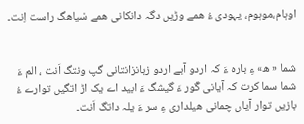اوہام،موہوم، یہودی ءُ ھمے وڑیں دگہ دانکانی ھمے سْیاھگ راست اِنت۔


شما « ھ» ءِ بارہ ءَ کہ اردو آبے اردو زبانزانتانی گپ ونتگ اَنت ، الم ءَ شما سما کرت کہ آیانی گْور ءَ گیشگ ءَ ابید اے یک اڑ اتگیں توارے ءُ بازیں توار آیاں چمانی ھیلداری ءِ سر ءَ یلہ داتگ اَنت۔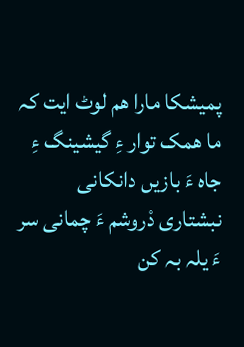پمیشکا مارا ھم لوٹ ایت کہ ما ھمک توار ءِ گیشینگ ءِ جاہ ءَ بازیں دانکانی نبشتاری دْروشم ءَ چمانی سر ءَ یلہ بہ کن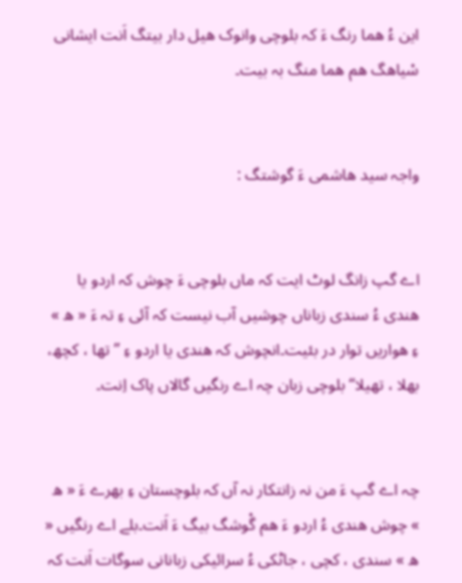این ءُ ھما رنگ ءَ کہ بلوچی وانوک ھیل دار بیتگ اَنت ایشانی سْیاھگ ھم ھما منگ بہ بیت۔


واجہ سید ھاشمی ءَ گوشتگ :


اے گپ زانگ لوٹ ایت کہ ماں بلوچی ءَ چوش کہ اردو یا ھندی ءُ سندی زباناں چوشیں آب نیست کہ آئی ءِ تہ ءَ « ھ » ءِ ھواریں توار در بئیت۔انچوش کہ ھندی یا اردو ءِ ’’ تھا ، کچھ، بھلا ، تھیلا‘‘ بلوچی زبان چہ اے رنگیں گالاں پاک اِنت۔


چہ اے گپ ءَ من نہ زانتکار نہ آں کہ بلوچستان ءِ بھرے ءَ « ھ » چوش ھندی ءُ اردو ءَ ھم گْوشگ بیگ ءَ اَنت۔بلے اے رنگیں « ھ » سندی ، کچی ، جاٹکی ءُ سرائیکی زبانانی سوگات اَنت کہ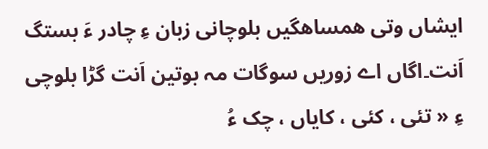ایشاں وتی ھمساھگیں بلوچانی زبان ءِ چادر ءَ بستگ اَنت۔اگاں اے زوریں سوگات مہ بوتین اَنت گڑا بلوچی ءِ « تئی ، کئی ، کایاں ، چک ءُ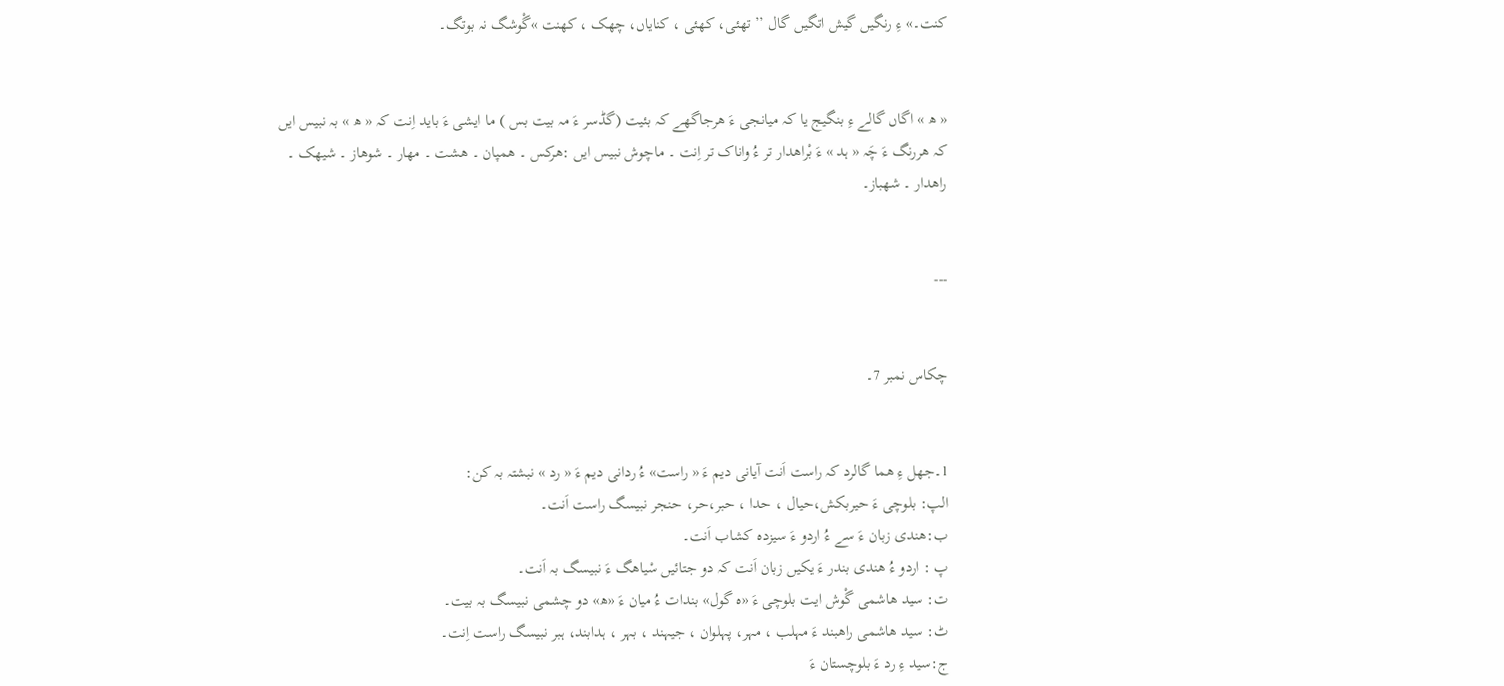کنت۔» ءِ رنگیں گیش اتگیں گال ’’ تھئی، کھئی ، کنایاں، چھک ، کھنت »گْوشگ نہ بوتگ۔


« ھ » اگاں گالے ءِ بنگیج یا کہ میانجی ءَ ھرجاگھے کہ بئیت (گڈسر ءَ مہ بیت بس ) ما ایشی ءَ باید اِنت کہ « ھ » بہ نبیس ایں کہ ھررنگ ءَ چَہ « ہد » ءَ بْراھدار تر ءُ واناک تر اِنت ۔ ماچوش نبیس ایں :ھرکس ۔ ھمپان ۔ ھشت ۔ مھار ۔ شوھاز ۔ شیھک ۔ راھدار ۔ شھباز۔


---


چکاس نمبر 7۔


1۔جھل ءِ ھما گالرد کہ راست اَنت آیانی دیم ءَ « راست» ءُ ردانی دیم ءَ « رد » نبشتہ بہ کن:
الپ: بلوچی ءَ حیربکش،حیال ، حدا ، حبر،حر، حنجر نبیسگ راست اَنت۔
ب:ھندی زبان ءَ سے ءُ اردو ءَ سیزدہ کشاب اَنت۔
پ : اردو ءُ ھندی بندر ءَ یکیں زبان اَنت کہ دو جتائیں سْیاھگ ءَ نبیسگ بہ اَنت۔
ت: سید ھاشمی گْوش ایت بلوچی ءَ «ہ گول» بندات ءُ میان ءَ «ھ» دو چشمی نبیسگ بہ بیت۔
ٹ: سید ھاشمی راھبند ءَ مہلب ، مہر، پہلوان ، جیہند ، بہر ، ہدابند، ہبر نبیسگ راست اِنت۔
ج:سید ءِ رد ءَ بلوچستان ءَ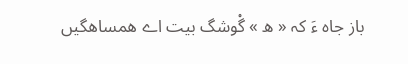باز جاہ ءَ کہ « ھ » گْوشگ بیت اے ھمساھگیں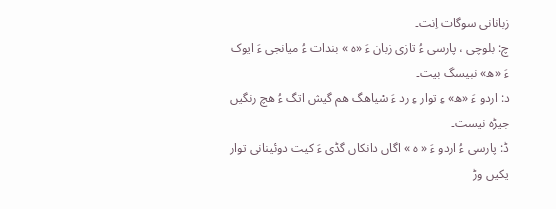زبانانی سوگات اِنت۔
چ: بلوچی ، پارسی ءُ تازی زبان ءَ «ہ » بندات ءُ میانجی ءَ ایوک ءَ «ھ» نبیسگ بیت۔
د: اردو ءَ «ھ» ءِ توار ءِ رد ءَ سْیاھگ ھم گیش اتگ ءُ ھچ رنگیں جیڑہ نیست۔
ڈ: پارسی ءُ اردو ءَ « ہ » اگاں دانکاں گڈی ءَ کیت دوئینانی توار یکیں وڑ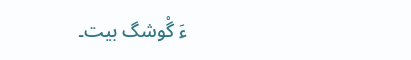ءَ گْوشگ بیت۔